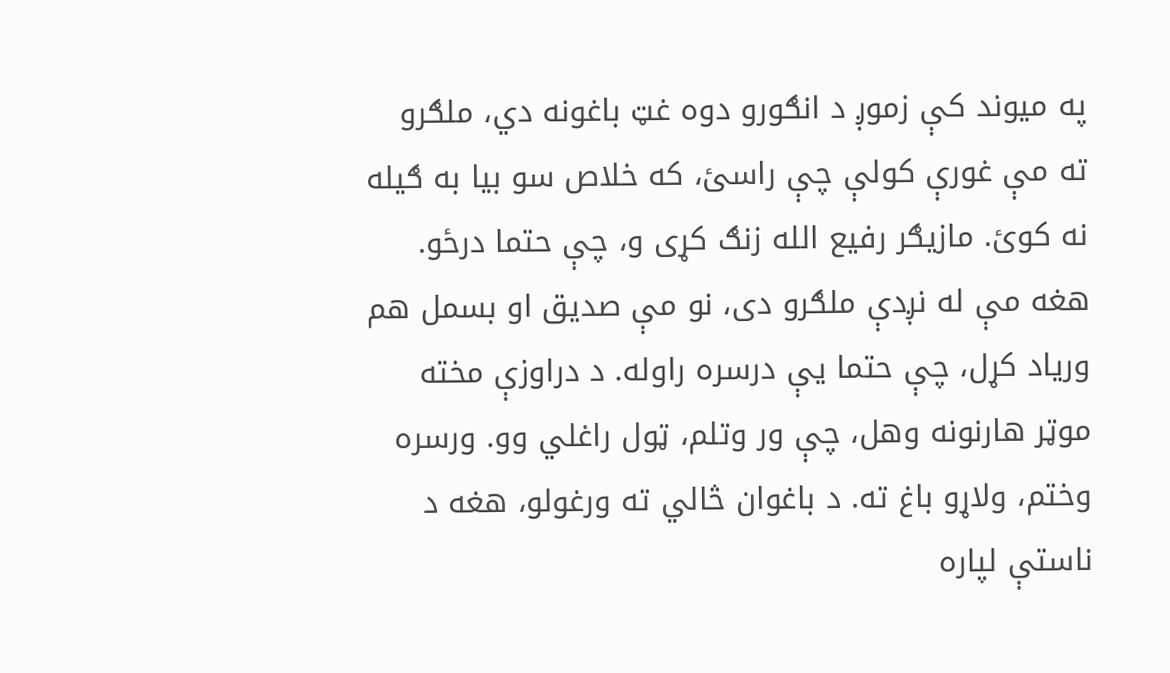په میوند کې زموږ د انګورو دوه غټ باغونه دي، ملګرو ته مې غورې کولې چې راسئ، که خلاص سو بیا به ګیله نه کوئ. مازیګر رفیع الله زنګ کړی و، چې حتما درځو.
هغه مې له نږدې ملګرو دی، نو مې صدیق او بسمل هم وریاد کړل، چې حتما یې درسره راوله. د دراوزې مخته موټر هارنونه وهل، چې ور وتلم، ټول راغلي وو. ورسره وختم، ولاړو باغ ته. د باغوان څالي ته ورغولو، هغه د ناستې لپاره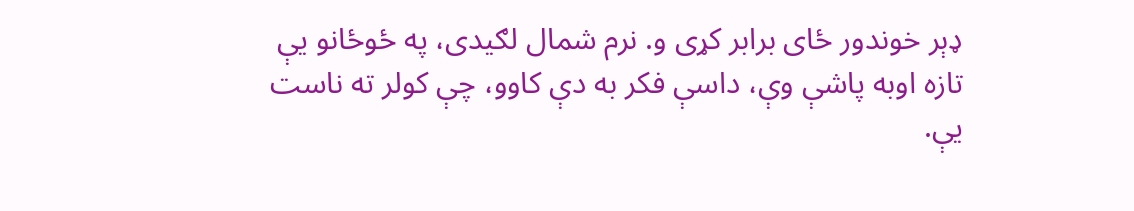ډېر خوندور ځای برابر کړی و. نرم شمال لګیدی، په ځوځانو یې تازه اوبه پاشې وې، داسې فکر به دې کاوو، چې کولر ته ناست یې.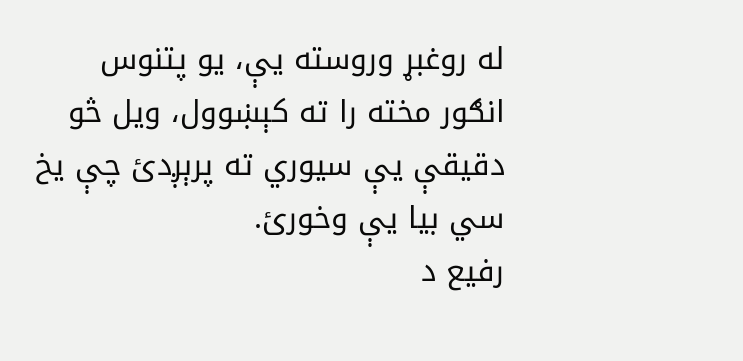له روغبړ وروسته یې، یو پتنوس انګور مخته را ته کېښوول، ویل څو دقیقې یې سیوري ته پرېږدئ چې یخ سي بیا یې وخورئ.
رفیع د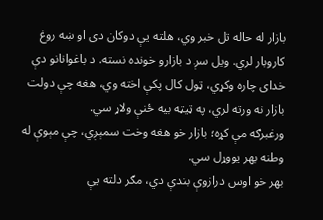بازار له حاله تل خبر وي، هلته یې دوکان دی او ښه روغ کاروبار لري. ویل سږ د بازارو خونده نسته. د باغوانانو دې خدای چاره وکړي، ټول کال پکې اخته وي، هغه چې دولت بازار نه ورته لري، په ټیټه بیه ځنې ولاړ سي.
ورغبرګه مې کړه؛ بازار خو هغه وخت سمېږي، چې مېوې له وطنه بهر یووړل سي.
بهر خو اوس درازوې بندې دي، مګر دلته یې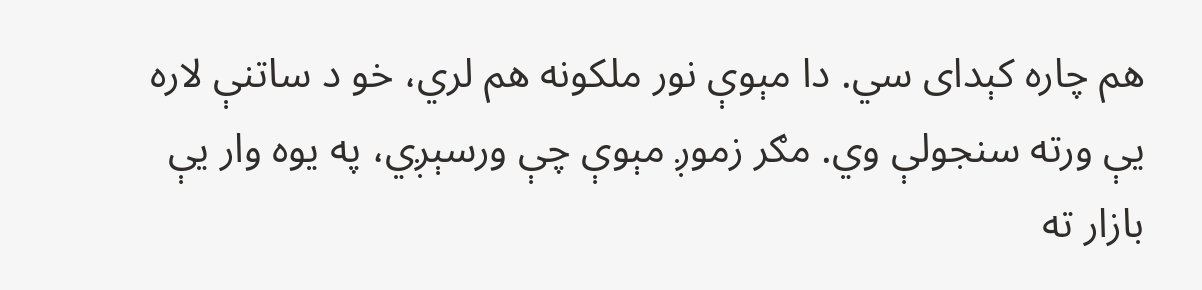هم چاره کېدای سي. دا مېوې نور ملکونه هم لري، خو د ساتنې لاره یې ورته سنجولې وي. مګر زموږ مېوې چې ورسېږي، په یوه وار یې بازار ته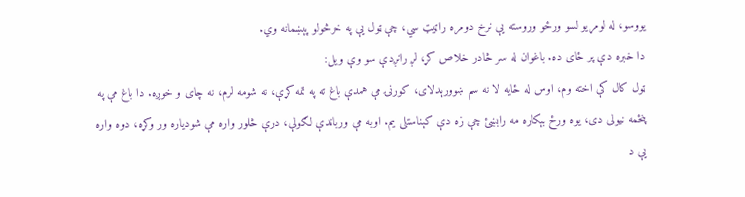یووسو، له لومړیو لسو ورځو وروسته یې نرخ دومره راټیټ سي، چې ټول یې په خرڅولو پېښمانه وي.
دا خبره دې پر ځای ده. باغوان له سر څادر خلاص کړ، لږ رانږدې سو وې ویل:
ټول کال کې اخته وم، اوس له ځایه لا نه سم ښوورېدلای، کورنۍ مې همدې باغ ته په تمه کړې، نه شومه لرم، نه چای و خوږه. دا باغ مې په پنځمه نیولی دی، یوه ورځ بېکاره مه رابښئ چې زه دې کېناستلی یم. اوبه مې ورباندې لګولې، درې څلور واره مې شودیاره ور وکړه، دوه واره یې د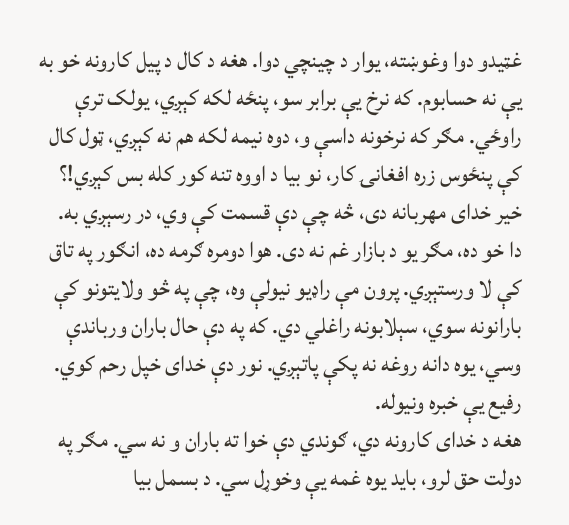غټیدو دوا وغوښته، یوار د چینچي دوا. هغه د کال د پیل کارونه خو به یې نه حسابوم. که نرخ یې برابر سو، پنځه لکه کېږي، یولک ترې راوځي. مګر که نرخونه داسې و، دوه نیمه لکه هم نه کېږي، ټول کال کې پنځوس زره افغانۍ کار، نو بیا د اووه تنه کور کله بس کېږي!؟
خیر خدای مهربانه دی، څه چې دې قسمت کې وي، در رسېږي به.
دا خو ده، مګر یو د بازار غم نه دی. هوا دومره ګرمه ده، انګور په تاق کې لا ورستېږي. پرون مې راډیو نیولې وه، چې په څو ولایتونو کې بارانونه سوي، سېلابونه راغلي دي. که په دې حال باران ورباندې وسي، یوه دانه روغه نه پکې پاتېږي. نور دې خدای خپل رحم کوي.
رفیع یې خبره ونیوله.
هغه د خدای کارونه دي، ګوندي دې خوا ته باران و نه سي. مګر په دولت حق لرو، باید یوه غمه یې وخوړل سي. د بسمل بیا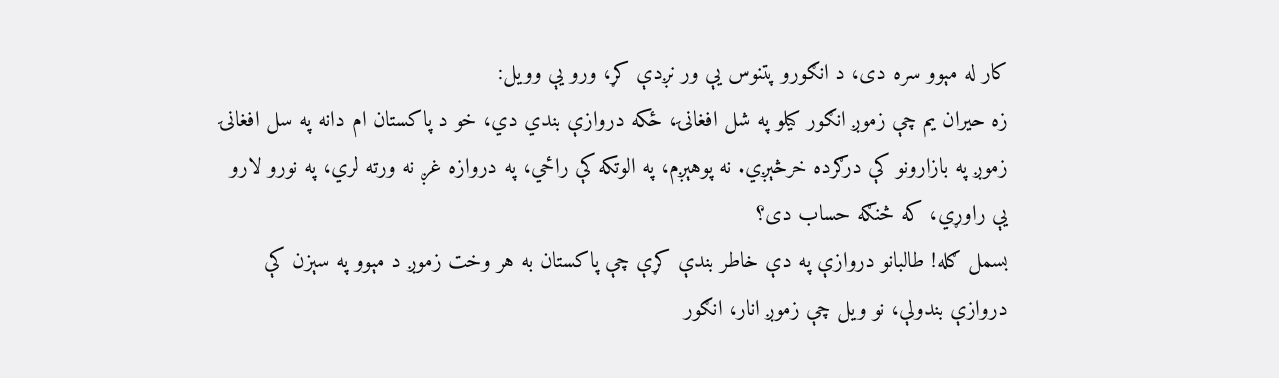کار له مېوو سره دی، د انګورو پتنوس یې ور نږدې کړ، ورو یې وویل:
زه حیران یم چې زموږ انګور کیلو په شل افغانۍ، ځکه دروازې بندي دي، خو د پاکستان ام دانه په سل افغانۍ زموږ په بازارونو کې درګرده خرڅېږي. نه پوهېږم، په الوتکه کې راځي، په دروازه غږ نه ورته لري، په نورو لارو یې راوړي، که څنګه حساب دی؟
بسمل ګله! طالبانو دروازې په دې خاطر بندې کړې چې پاکستان به هر وخت زموږ د مېوو په سېزن کې دروازې بندولې، نو ویل چې زموږ انار، انګور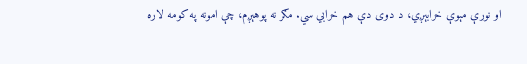او نورې مېوې خرابېږي، د دوی دې هم خرابي سي. مګر نه پوهېږم، چې امونه په کومه لاره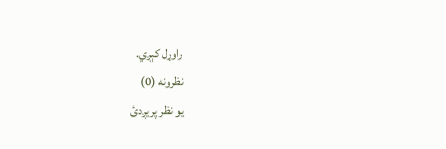راوړل کېږي.
نظرونه (0)
یو نظر پریږدئ